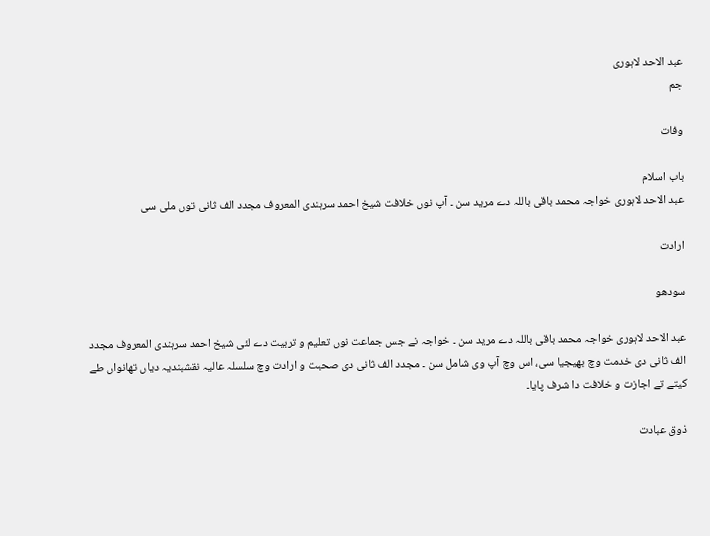عبد الاحد لاہوری
جم

وفات

باب اسلام
عبد الاحد لاہوری خواجہ محمد باقی باللہ دے مرید سن ۔ آپ نوں خلافت شیخ احمد سرہندی المعروف مجدد الف ثانی توں ملی سی

ارادت

سودھو

عبد الاحد لاہوری خواجہ محمد باقی باللہ دے مرید سن ۔ خواجہ نے جس جماعت نوں تعلیم و تربیت دے لئی شیخ احمد سرہندی المعروف مجدد الف ثانی دی خدمت وچ بھیجیا سی، اس وچ آپ وی شامل سن ۔ مجدد الف ثانی دی صحبت و ارادت وچ سلسلہ عالیہ نقشبندیہ دیاں تھانواں طے کيتے تے اجازت و خلافت دا شرف پایا۔

ذوق عبادت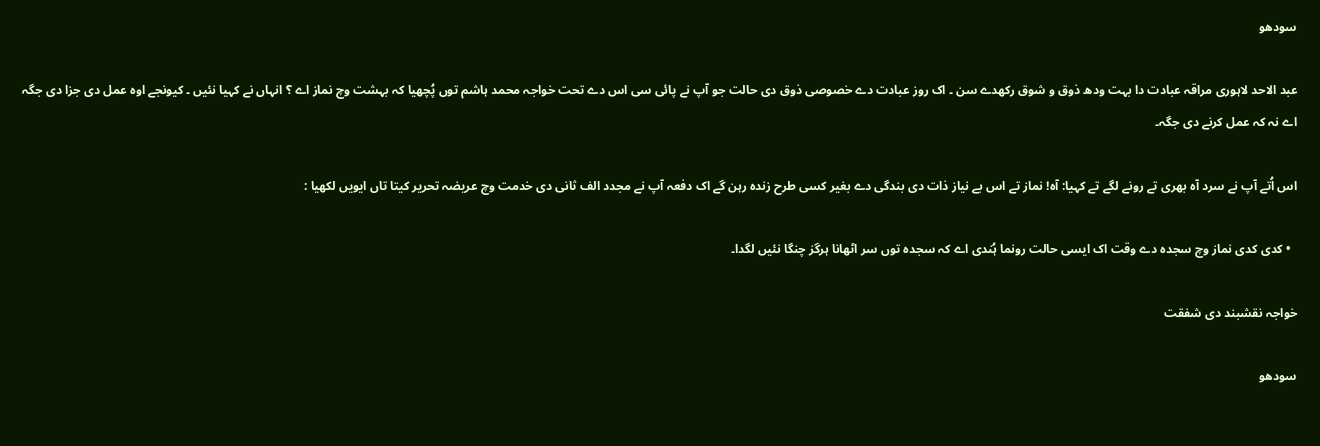سودھو

عبد الاحد لاہوری مراقہ عبادت دا بہت ودھ ذوق و شوق رکھدے سن ۔ اک روز عبادت دے خصوصی ذوق دی حالت جو آپ نے پائی سی اس دے تحت خواجہ محمد ہاشم توں پُچھیا کہ بہشت وچ نماز اے ؟ انہاں نے کہیا نئيں ۔ کیونجے اوہ عمل دی جزا دی جگہ اے نہ کہ عمل کرنے دی جگہ۔

اس اُتے آپ نے سرد آہ بھری تے رونے لگے تے کہیا: آه! نماز تے اس بے نیاز ذات دی بندگی دے بغیر کسی طرح زندہ رہن گے اک دفعہ آپ نے مجدد الف ثانی دی خدمت وچ عریضہ تحریر کيتا تاں ایويں لکھیا :

  • کدی کدی نماز وچ سجدہ دے وقت اک ایسی حالت رونما ہُندی اے کہ سجدہ توں سر اٹھانا ہرگز چنگا نئيں لگدا۔

خواجہ نقشبند دی شفقت

سودھو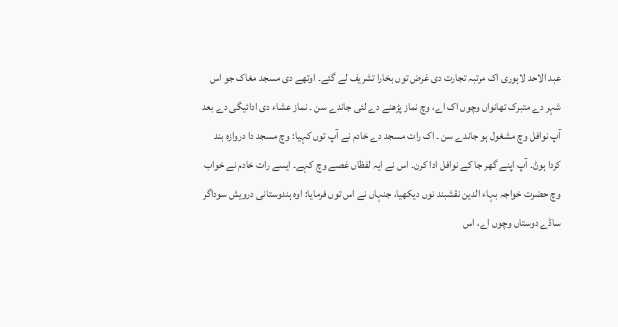عبد الاحد لاہوری اک مرتبہ تجارت دی غرض توں بخارا تشریف لے گئے۔ اوتھے دی مسجد مغاک جو اس شہر دے متبرک تھانواں وچوں اک اے، وچ نماز پڑھنے دے لئی جاندے سن ۔ نماز عشاء دی ادائیگی دے بعد آپ نوافل وچ مشغول ہو جاندے سن ۔ اک رات مسجد دے خادم نے آپ توں کہیا: وچ مسجد دا دروازہ بند کردا ہوݨ۔ آپ اپنے گھر جا کے نوافل ادا کرن۔ اس نے ایہ لفظاں غصے وچ کہے۔ ايسے رات خادم نے خواب وچ حضرت خواجہ بہاء الدین نقشبند نوں دیکھیا، جنہاں نے اس توں فرمایا: اوہ ہندوستانی درویش سوداگر ساڈے دوستاں وچوں اے، اس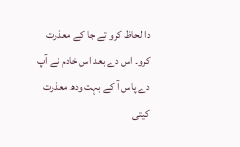دا لحاظ کرو تے جا کے معذرت کرو۔ اس دے بعد اس خادم نے آپ دے پاس آ کے بہت ودھ معذرت کيتی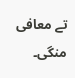تے معافی منگی۔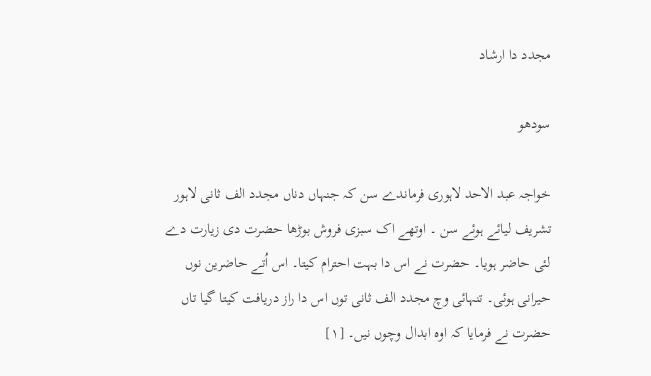مجدد دا ارشاد

سودھو

خواجہ عبد الاحد لاہوری فرماندے سن کہ جنہاں دناں مجدد الف ثانی لاہور تشریف لیائے ہوئے سن ۔ اوتھے اک سبزی فروش بوڑھا حضرت دی زیارت دے لئی حاضر ہويا۔ حضرت نے اس دا بہت احترام کيتا۔ اس اُتے حاضرین نوں حیرانی ہوئی۔ تنہائی وچ مجدد الف ثانی توں اس دا راز دریافت کيتا گیا تاں حضرت نے فرمایا کہ اوہ ابدال وچوں نيں۔ [۱]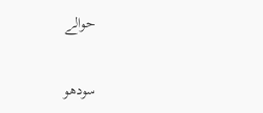حوالے

سودھو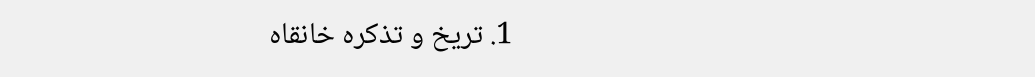1. تریخ و تذکرہ خانقاہ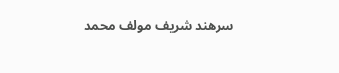سرھند شریف مولف محمد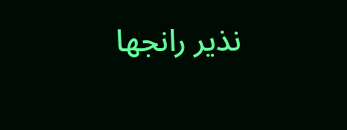نذیر رانجھا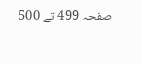صفحہ 499 تے 500